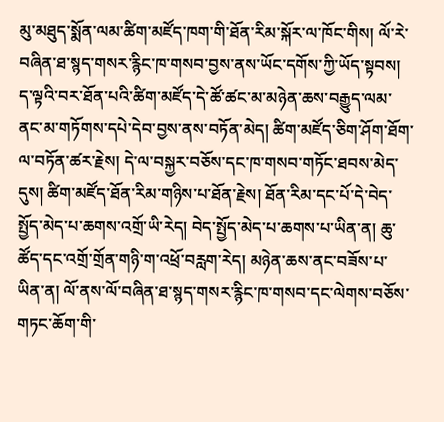མུ་མཐུད་སྨོན་ལམ་ཚིག་མཛོད་ཁག་གི་ཐོན་རིམ་སྐོར་ལ་ཁོང་གིས། ལོ་རེ་བཞིན་ཐ་སྙད་གསར་རྙིང་ཁ་གསབ་བྱས་ནས་ཡོང་དགོས་ཀྱི་ཡོད་སྟབས། ད་ལྟའི་བར་ཐོན་པའི་ཚིག་མཛོད་དེ་ཚོ་ཚང་མ་མཉེན་ཆས་བརྒྱུད་ལམ་ནང་མ་གཏོགས་དཔེ་དེབ་བྱས་ནས་བཏོན་མེད། ཚིག་མཛོད་ཅིག་ཤོག་ཐོག་ལ་བཏོན་ཚར་རྗེས། དེ་ལ་བསྐྱར་བཅོས་དང་ཁ་གསབ་གཏོང་ཐབས་མེད་དུས། ཚིག་མཛོད་ཐོན་རིམ་གཉིས་པ་ཐོན་རྗེས། ཐོན་རིམ་དང་པོ་དེ་བེད་སྤྱོད་མེད་པ་ཆགས་འགྲོ་ཡི་རེད། བེད་སྤྱོད་མེད་པ་ཆགས་པ་ཡིན་ན། ཆུ་ཚོད་དང་འགྲོ་གྲོན་གཉི་ག་འཕྲོ་བརླག་རེད། མཉེན་ཆས་ནང་བཟོས་པ་ཡིན་ན། ལོ་ནས་ལོ་བཞིན་ཐ་སྙད་གསར་རྙིང་ཁ་གསབ་དང་ལེགས་བཅོས་གཏང་ཆོག་གི་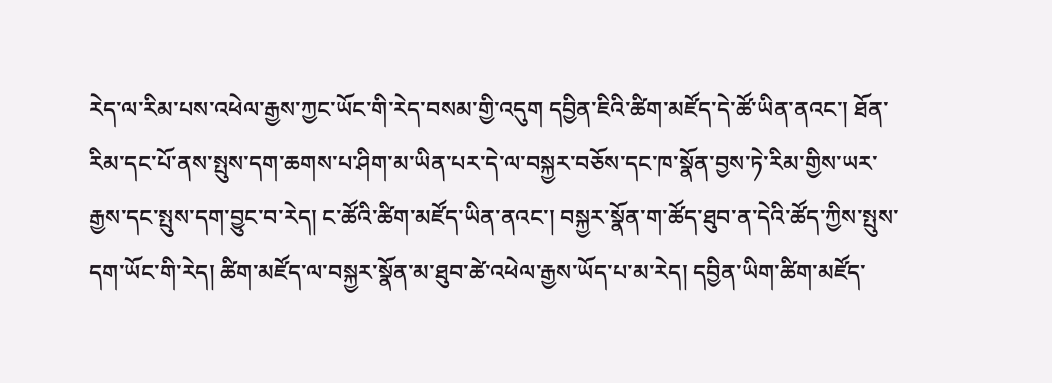རེད་ལ་རིམ་པས་འཕེལ་རྒྱས་ཀྱང་ཡོང་གི་རེད་བསམ་གྱི་འདུག དབྱིན་ཇིའི་ཚིག་མཛོད་དེ་ཚོ་ཡིན་ནའང་། ཐོན་རིམ་དང་པོ་ནས་སྤུས་དག་ཆགས་པ་ཤིག་མ་ཡིན་པར་དེ་ལ་བསྐྱར་བཅོས་དང་ཁ་སྣོན་བྱས་ཏེ་རིམ་གྱིས་ཡར་རྒྱས་དང་སྤུས་དག་བྱུང་བ་རེད། ང་ཚོའི་ཚིག་མཛོད་ཡིན་ནའང་། བསྐྱར་སྣོན་ག་ཚོད་ཐུབ་ན་དེའི་ཚོད་ཀྱིས་སྤུས་དག་ཡོང་གི་རེད། ཚིག་མཛོད་ལ་བསྐྱར་སྣོན་མ་ཐུབ་ཚེ་འཕེལ་རྒྱས་ཡོད་པ་མ་རེད། དབྱིན་ཡིག་ཚིག་མཛོད་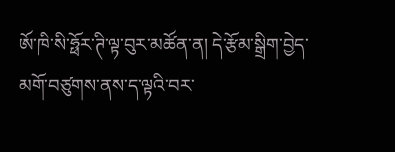ཨོ་ཁི་སི་ཧྥོར་ཊི་ལྟ་བུར་མཚོན་ན། དེ་རྩོམ་སྒྲིག་བྱེད་མགོ་བཙུགས་ནས་ད་ལྟའི་བར་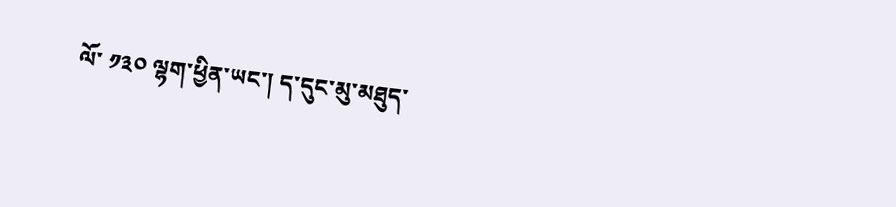ལོ་ ༡༣༠ ལྷག་ཕྱིན་ཡང་། ད་དུང་མུ་མཐུད་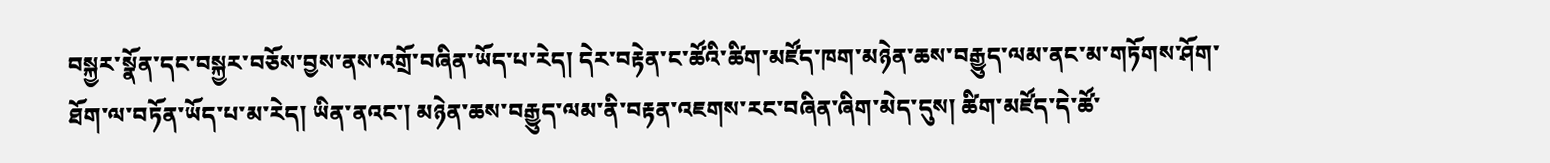བསྐྱར་སྣོན་དང་བསྐྱར་བཅོས་བྱས་ནས་འགྲོ་བཞིན་ཡོད་པ་རེད། དེར་བརྟེན་ང་ཚོའི་ཚིག་མཛོད་ཁག་མཉེན་ཆས་བརྒྱུད་ལམ་ནང་མ་གཏོགས་ཤོག་ཐོག་ལ་བཏོན་ཡོད་པ་མ་རེད། ཡིན་ནའང་། མཉེན་ཆས་བརྒྱུད་ལམ་ནི་བརྟན་འཇགས་རང་བཞིན་ཞིག་མེད་དུས། ཚིག་མཛོད་དེ་ཚོ་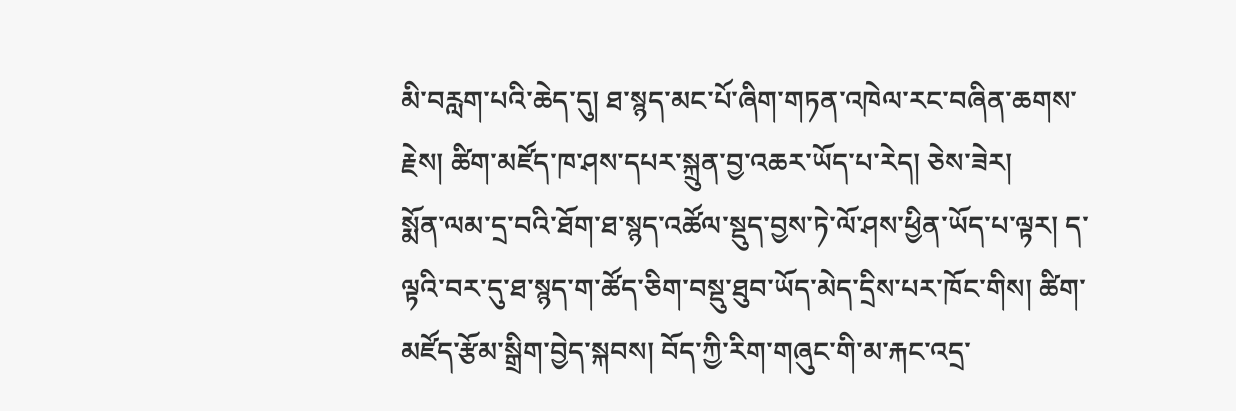མི་བརླག་པའི་ཆེད་དུ། ཐ་སྙད་མང་པོ་ཞིག་གཏན་འཁེལ་རང་བཞིན་ཆགས་རྗེས། ཚིག་མཛོད་ཁ་ཤས་དཔར་སྐྲུན་བྱ་འཆར་ཡོད་པ་རེད། ཅེས་ཟེར།
སྨོན་ལམ་དྲ་བའི་ཐོག་ཐ་སྙད་འཚོལ་སྡུད་བྱས་ཏེ་ལོ་ཤས་ཕྱིན་ཡོད་པ་ལྟར། ད་ལྟའི་བར་དུ་ཐ་སྙད་ག་ཚོད་ཅིག་བསྡུ་ཐུབ་ཡོད་མེད་དྲིས་པར་ཁོང་གིས། ཚིག་མཛོད་རྩོམ་སྒྲིག་བྱེད་སྐབས། བོད་ཀྱི་རིག་གཞུང་གི་མ་རྐང་འདྲ་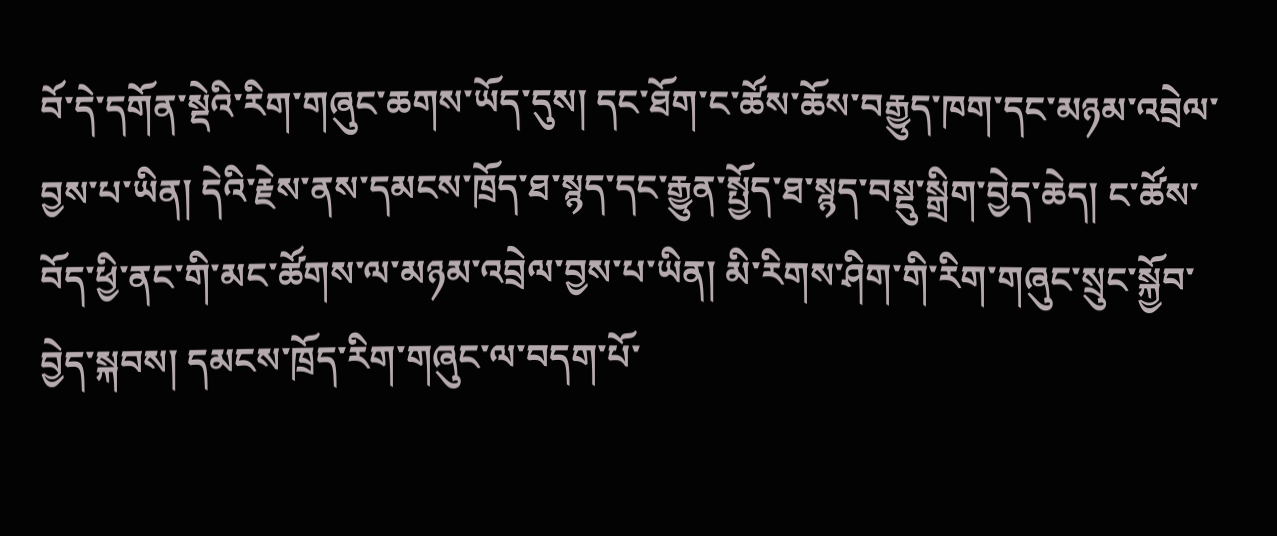བོ་དེ་དགོན་སྡེའི་རིག་གཞུང་ཆགས་ཡོད་དུས། དང་ཐོག་ང་ཚོས་ཆོས་བརྒྱུད་ཁག་དང་མཉམ་འབྲེལ་བྱས་པ་ཡིན། དེའི་རྗེས་ནས་དམངས་ཁྲོད་ཐ་སྙད་དང་རྒྱུན་སྤྱོད་ཐ་སྙད་བསྡུ་སྒྲིག་བྱེད་ཆེད། ང་ཚོས་བོད་ཕྱི་ནང་གི་མང་ཚོགས་ལ་མཉམ་འབྲེལ་བྱས་པ་ཡིན། མི་རིགས་ཤིག་གི་རིག་གཞུང་སྲུང་སྐྱོབ་བྱེད་སྐབས། དམངས་ཁྲོད་རིག་གཞུང་ལ་བདག་པོ་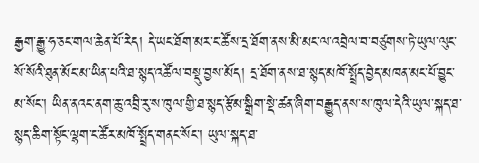རྒྱག་རྒྱུ་ཧ་ཅང་གལ་ཆེན་པོ་རེད། དེ་ཡང་ཐོག་མར་ང་ཚོས་དྲ་ཐོག་ནས་མི་མང་ལ་འབྲེལ་བ་བཙུགས་ཏེ་ཡུལ་ལུང་སོ་སོའི་ཐུན་མོང་མ་ཡིན་པའི་ཐ་སྙད་འཚོལ་བསྡུ་བྱས་མོད། དྲ་ཐོག་ནས་ཐ་སྙད་མཁོ་སྤྲོད་བྱེད་མཁན་མང་པོ་བྱུང་མ་སོང་། ཡིན་ནའང་ནག་ཆུ་འབྲི་རུ་ས་ཁུལ་གྱི་ཐ་སྙད་རྩོམ་སྒྲིག་སྡེ་ཚན་ཞིག་བརྒྱུད་ནས་ས་ཁུལ་དེའི་ཡུལ་སྐད་ཐ་སྙད་ཆིག་སྟོང་ལྷག་ང་ཚོར་མཁོ་སྤྲོད་གནང་སོང་། ཡུལ་སྐད་ཐ་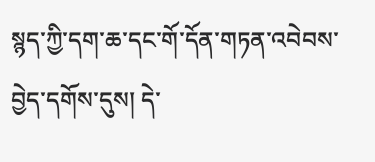སྙད་ཀྱི་དག་ཆ་དང་གོ་དོན་གཏན་འབེབས་བྱེད་དགོས་དུས། དེ་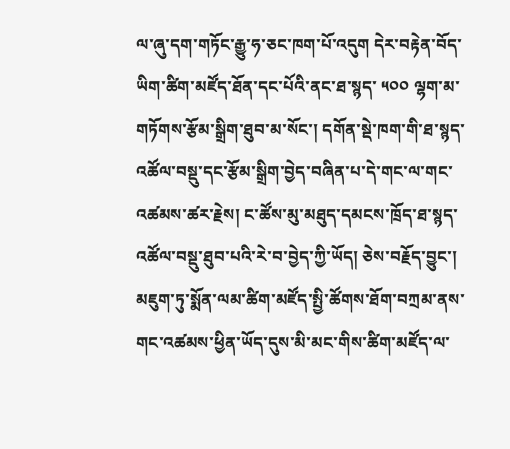ལ་ཞུ་དག་གཏོང་རྒྱུ་ཧ་ཅང་ཁག་པོ་འདུག དེར་བརྟེན་བོད་ཡིག་ཚིག་མཛོད་ཐོན་དང་པོའི་ནང་ཐ་སྙད་ ༥༠༠ ལྷག་མ་གཏོགས་རྩོམ་སྒྲིག་ཐུབ་མ་སོང་། དགོན་སྡེ་ཁག་གི་ཐ་སྙད་འཚོལ་བསྡུ་དང་རྩོམ་སྒྲིག་བྱེད་བཞིན་པ་དེ་གང་ལ་གང་འཚམས་ཚར་རྗེས། ང་ཚོས་མུ་མཐུད་དམངས་ཁྲོད་ཐ་སྙད་འཚོལ་བསྡུ་ཐུབ་པའི་རེ་བ་བྱེད་ཀྱི་ཡོད། ཅེས་བརྗོད་བྱུང་།
མཇུག་ཏུ་སྨོན་ལམ་ཚིག་མཛོད་སྤྱི་ཚོགས་ཐོག་བཀྲམ་ནས་གང་འཚམས་ཕྱིན་ཡོད་དུས་མི་མང་གིས་ཚིག་མཛོད་ལ་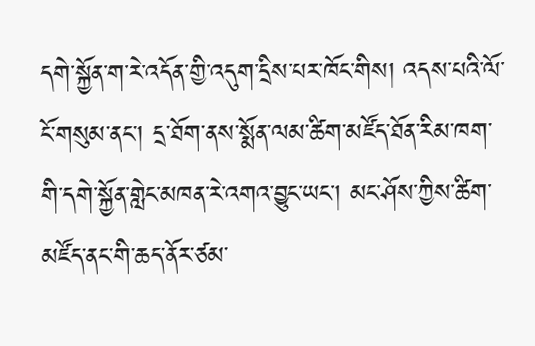དགེ་སྐྱོན་ག་རེ་འདོན་གྱི་འདུག་དྲིས་པར་ཁོང་གིས། འདས་པའི་ལོ་ངོ་གསུམ་ནང་། དྲ་ཐོག་ནས་སྨོན་ལམ་ཚིག་མཛོད་ཐོན་རིམ་ཁག་གི་དགེ་སྐྱོན་གླེང་མཁན་རེ་འགའ་བྱུང་ཡང་། མང་ཤོས་ཀྱིས་ཚིག་མཛོད་ནང་གི་ཆད་ནོར་ཙམ་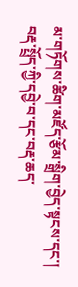མ་གཏོགས་ཚིག་མཛོད་རྩོམ་སྒྲིག་བྱེད་སྟངས་དང་། བརྡ་སྤྲོད་ཀྱི་དབྱེ་བ་དང་བརྡ་ཆད་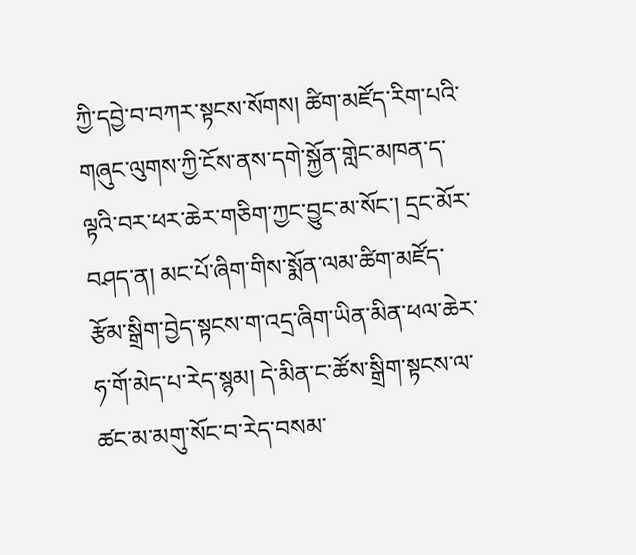ཀྱི་དབྱེ་བ་བཀར་སྟངས་སོགས། ཚིག་མཛོད་རིག་པའི་གཞུང་ལུགས་ཀྱི་ངོས་ནས་དགེ་སྐྱོན་གླེང་མཁན་ད་ལྟའི་བར་ཕར་ཆེར་གཅིག་ཀྱང་བྱུང་མ་སོང་། དྲང་མོར་བཤད་ན། མང་པོ་ཞིག་གིས་སྨོན་ལམ་ཚིག་མཛོད་རྩོམ་སྒྲིག་བྱེད་སྟངས་ག་འདྲ་ཞིག་ཡིན་མིན་ཕལ་ཆེར་ཧ་གོ་མེད་པ་རེད་སྙམ། དེ་མིན་ང་ཚོས་སྒྲིག་སྟངས་ལ་ཚང་མ་མགུ་སོང་བ་རེད་བསམ་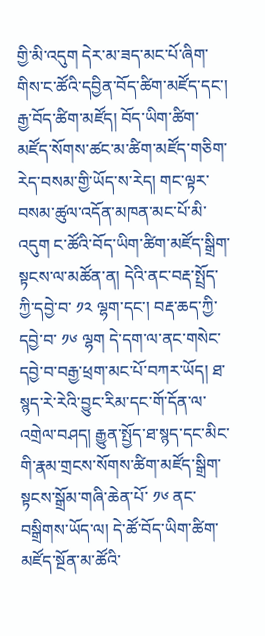གྱི་མི་འདུག དེར་མ་ཟད་མང་པོ་ཞིག་གིས་ང་ཚོའི་དབྱིན་བོད་ཚིག་མཛོད་དང་། རྒྱ་བོད་ཚིག་མཛོད། བོད་ཡིག་ཚིག་མཛོད་སོགས་ཚང་མ་ཚིག་མཛོད་གཅིག་རེད་བསམ་གྱི་ཡོད་ས་རེད། གང་ལྟར་བསམ་ཚུལ་འདོན་མཁན་མང་པོ་མི་འདུག ང་ཚོའི་བོད་ཡིག་ཚིག་མཛོད་སྒྲིག་སྟངས་ལ་མཚོན་ན། དེའི་ནང་བརྡ་སྤྲོད་ཀྱི་དབྱེ་བ་ ༡༢ ལྷག་དང་། བརྡ་ཆད་ཀྱི་དབྱེ་བ་ ༡༦ ལྷག དེ་དག་ལ་ནང་གསེང་དབྱེ་བ་བརྒྱ་ཕྲག་མང་པོ་བཀར་ཡོད། ཐ་སྙད་རེ་རེའི་བྱུང་རིམ་དང་གོ་དོན་ལ་འགྲེལ་བཤད། རྒྱུན་སྤྱོད་ཐ་སྙད་དང་མིང་གི་རྣམ་གྲངས་སོགས་ཚིག་མཛོད་སྒྲིག་སྟངས་སྒྲོམ་གཞི་ཆེན་པོ་ ༡༦ ནང་བསྒྲིགས་ཡོད་ལ། དེ་ཚོ་བོད་ཡིག་ཚིག་མཛོད་སྔོན་མ་ཚོའི་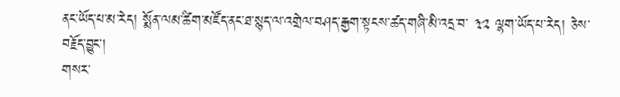ནང་ཡོད་པ་མ་རེད། སྨོན་ལམ་ཚིག་མཛོད་ནང་ཐ་སྙད་ལ་འགྲེལ་བཤད་རྒྱག་སྟངས་ཚད་གཞི་མི་འདྲ་བ་ ༣༢ ལྷག་ཡོད་པ་རེད། ཅེས་བརྗོད་བྱུང་།
གསར་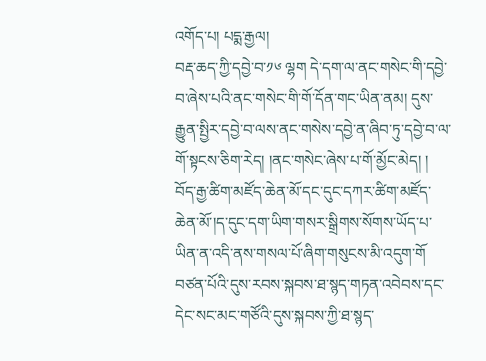འགོད་པ། པདྨ་རྒྱལ།
བརྡ་ཆད་ཀྱི་དབྱེ་བ་༡༦ ལྷག དེ་དག་ལ་ནང་གསེང་གི་དབྱེ་བ་ཞེས་པའི་ནང་གསེང་གི་གོ་དོན་གང་ཡིན་ནམ། དུས་རྒྱུན་སྤྱིར་དབྱེ་བ་ལས་ནང་གསེས་དབྱེ་ན་ཞིབ་ཏུ་དབྱེ་བ་ལ་གོ་སྟངས་ཅིག་རེད། །ནང་གསེང་ཞེས་པ་གོ་མྱོང་མེད། །
བོད་རྒྱ་ཚིག་མཛོད་ཆེན་མོ་དང་དུང་དཀར་ཚིག་མཛོད་ཆེན་མོ་།ད་དུང་དག་ཡིག་གསར་སྒྲིགས་སོགས་ཡོད་པ་ཡིན་ན་འདི་ནས་གསལ་པོ་ཞིག་གསུངས་མི་འདུག་གོ
བཙན་པོའི་དུས་རབས་སྐབས་ཐ་སྙད་གཏན་འབེབས་དང་དེང་སང་མང་གཙོའི་དུས་སྐབས་ཀྱི་ཐ་སྙད་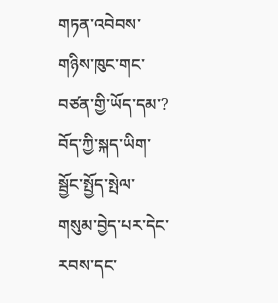གཏན་འབེབས་གཉིས་ཁུང་གང་བཙན་གྱི་ཡོད་དམ་?
བོད་ཀྱི་སྐད་ཡིག་སྦྱོང་སྤྱོད་སྤེལ་གསུམ་བྱེད་པར་དེང་རབས་དང་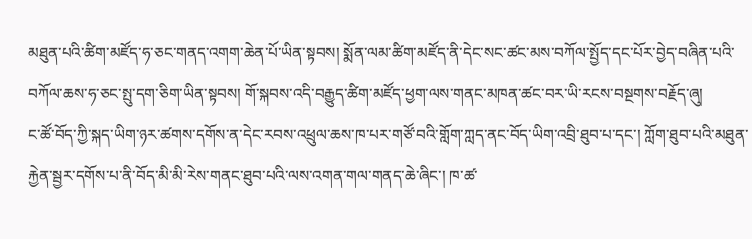མཐུན་པའི་ཚིག་མཛོད་ཧ་ཅང་གནད་འགག་ཆེན་པོ་ཡིན་སྟབས། སྨོན་ལམ་ཚིག་མཛོད་ནི་དེང་སང་ཚང་མས་བཀོལ་སྤྱོད་དང་པོར་བྱེད་བཞིན་པའི་བཀོལ་ཆས་ཧ་ཅང་སྤུ་དག་ཅིག་ཡིན་སྟབས། གོ་སྐབས་འདི་བརྒྱུད་ཚིག་མཛོད་ཕྱག་ལས་གནང་མཁན་ཚང་བར་ཡི་རངས་བསྔགས་བརྗོད་ཞུ།
ང་ཚོ་བོད་ཀྱི་སྐད་ཡིག་ཉར་ཚགས་དགོས་ན་དེང་རབས་འཕྲུལ་ཆས་ཁ་པར་གཙོ་བའི་གློག་ཀླད་ནང་བོད་ཡིག་འབྲི་ཐུབ་པ་དང་། ཀློག་ཐུབ་པའི་མཐུན་རྐྱེན་སྦྱར་དགོས་པ་ནི་བོད་མི་མི་རེས་གནང་ཐུབ་པའི་ལས་འགན་གལ་གནད་ཆེ་ཞིང་། ཁ་ཚ་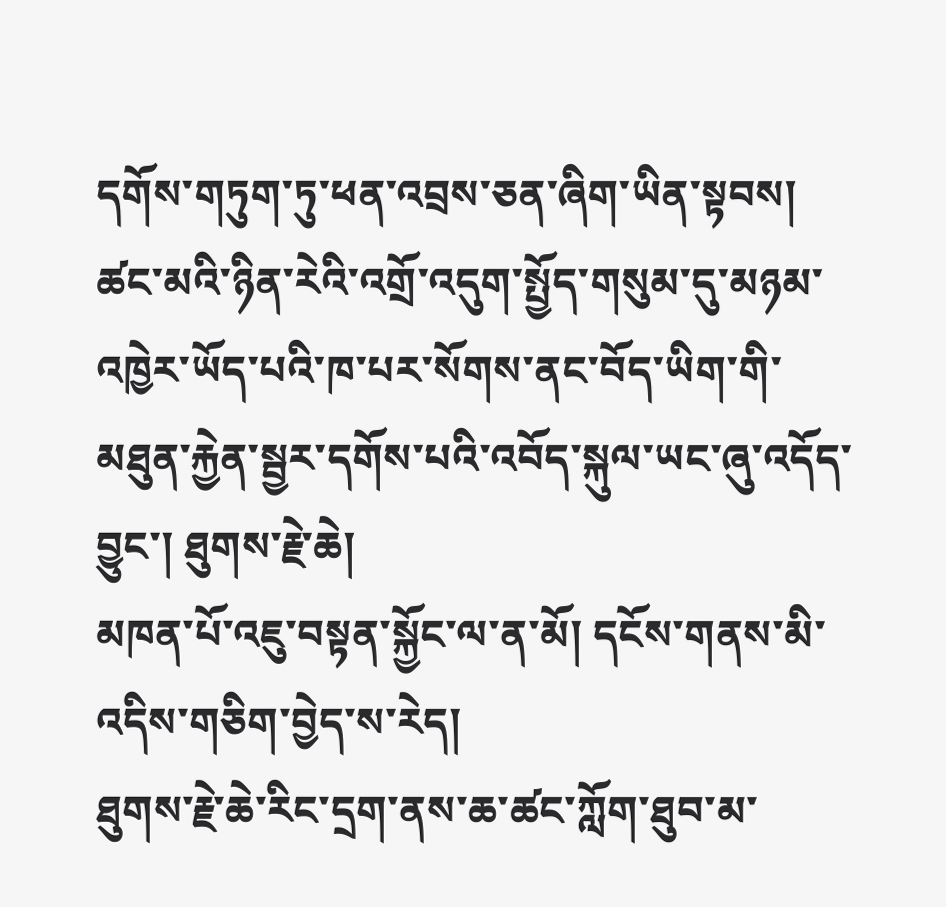དགོས་གཏུག་ཏུ་ཕན་འབྲས་ཅན་ཞིག་ཡིན་སྟབས། ཚང་མའི་ཉིན་རེའི་འགྲོ་འདུག་སྤྱོད་གསུམ་དུ་མཉམ་འཁྱེར་ཡོད་པའི་ཁ་པར་སོགས་ནང་བོད་ཡིག་གི་མཐུན་རྐྱེན་སྦྱར་དགོས་པའི་འབོད་སྐུལ་ཡང་ཞུ་འདོད་བྱུང་། ཐུགས་རྗེ་ཆེ།
མཁན་པོ་འཇུ་བསྟན་སྐྱོང་ལ་ན་མོ། དངོས་གནས་མི་འདིས་གཅིག་བྱེད་ས་རེད།
ཐུགས་རྗེ་ཆེ་རིང་དྲག་ནས་ཆ་ཚང་ཀློག་ཐུབ་མ་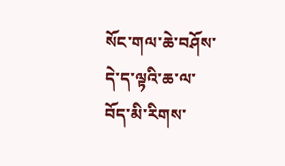སོང་གལ་ཆེ་བཤོས་དེ་ད་ལྟའི་ཆ་ལ་བོད་མི་རིགས་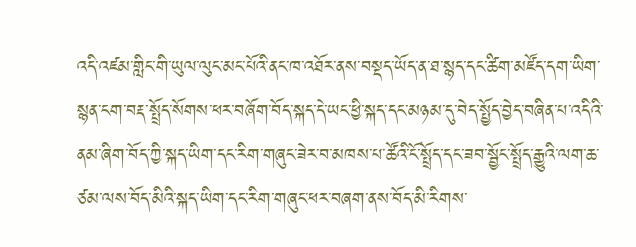འདི་འཛམ་གླིང་གི་ཡུལ་ལུང་མང་པོའི་ནང་ཁ་འཐོར་ནས་བསྡད་ཡོད་ན་ཐ་སྙད་དང་ཚིག་མཛོད་དག་ཡིག་སྙན་ངག་བརྡ་སྤྲོད་སོགས་ཕར་བཞོག་བོད་སྐད་དེ་ཡང་ཕྱི་སྐད་དང་མཉམ་དུ་བེད་སྤྱོད་བྱེད་བཞིན་པ་འདིའི་ནམ་ཞིག་བོད་ཀྱི་སྐད་ཡིག་དང་རིག་གཞུང་ཟེར་བ་མཁས་པ་ཚོའི་ངོ་སྤྲོད་དང་ཟབ་སྦྱོང་སྤྲོད་རྒྱུའི་ལག་ཆ་ཙམ་ལས་བོད་མིའི་སྐད་ཡིག་དང་རིག་གཞུང་ཕར་བཞག་ནས་བོད་མི་རིགས་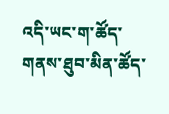འདི་ཡང་ག་ཚོད་གནས་ཐུབ་མིན་ཚོད་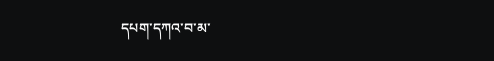དཔག་དཀའ་བ་མ་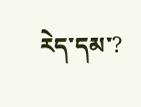རེད་དམ་?